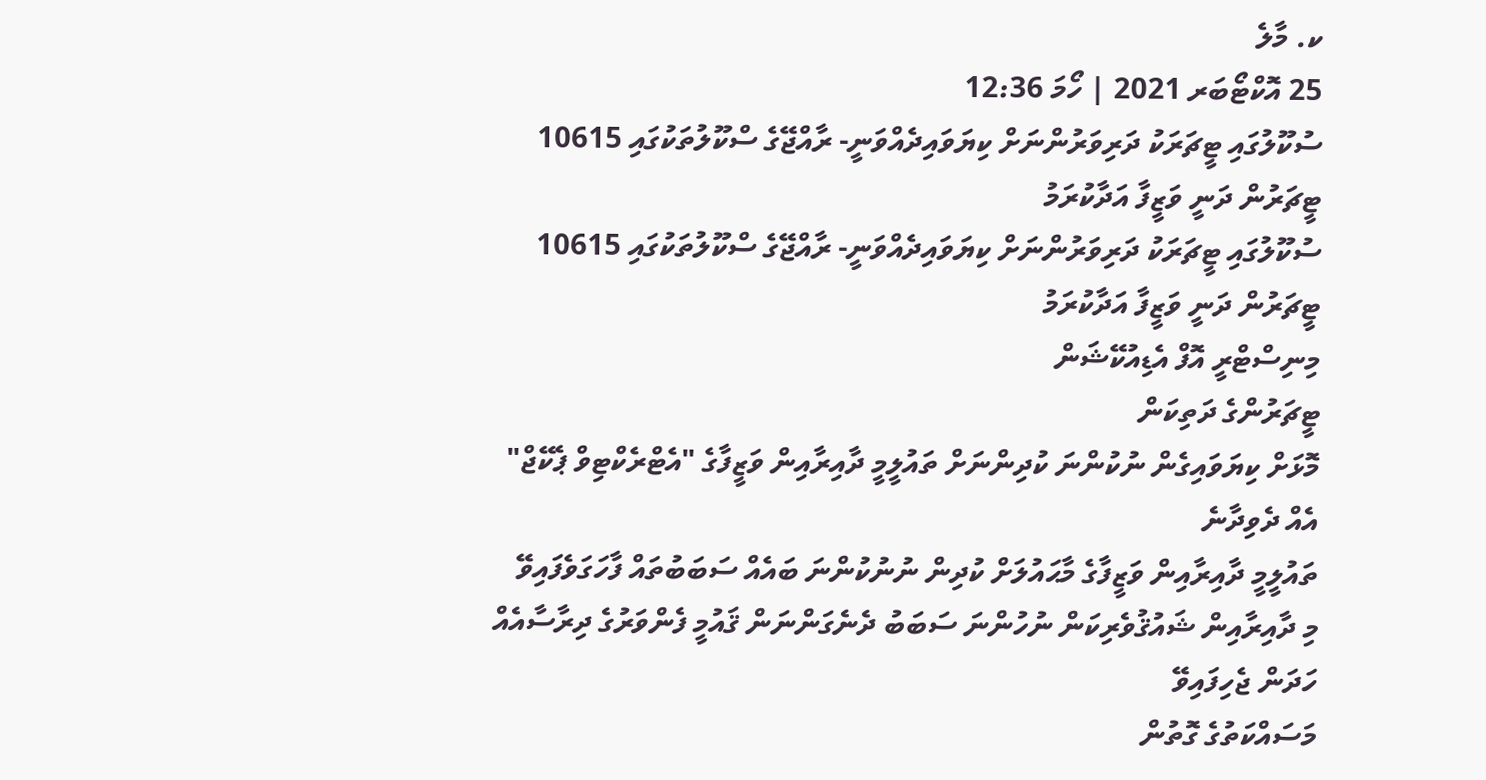ކ. މާލެ
25 އޮކްޓޯބަރ 2021 | ހޯމަ 12:36
ސުކޫލުގައި ޓީޗަރަކު ދަރިވަރުންނަށް ކިޔަވައިދެއްވަނީ- ރާއްޖޭގެ ސްކޫލުތަކުގައި 10615 ޓީޗަރުން ދަނީ ވަޒީފާ އަދާކުރަމު
ސުކޫލުގައި ޓީޗަރަކު ދަރިވަރުންނަށް ކިޔަވައިދެއްވަނީ- ރާއްޖޭގެ ސްކޫލުތަކުގައި 10615 ޓީޗަރުން ދަނީ ވަޒީފާ އަދާކުރަމު
މިނިސްޓްރީ އޮފް އެޑިއުކޭޝަން
ޓީޗަރުންގެ ދަތިކަން
މޮޅަށް ކިޔަވައިގެން ނުކުންނަ ކުދިންނަށް ތައުލީމީ ދާއިރާއިން ވަޒީފާގެ "އެޓްރެކްޓިވް ޕެކޭޖް" އެއް ދެވިދާނެ
ތައުލީމީ ދާއިރާއިން ވަޒީފާގެ މާޙައުލަށް ކުދިން ނުނުކުންނަ ބައެއް ސަބަބުތައް ފާހަގަވެފައިވޭ
މި ދާއިރާއިން ޝައުޤުވެރިކަން ނުހުންނަ ސަބަބު ދެނެގަންނަން ޤައުމީ ފެންވަރުގެ ދިރާސާއެއް ހަދަން ޖެހިފައިވޭ
މަސައްކަތުގެ ގޮތުން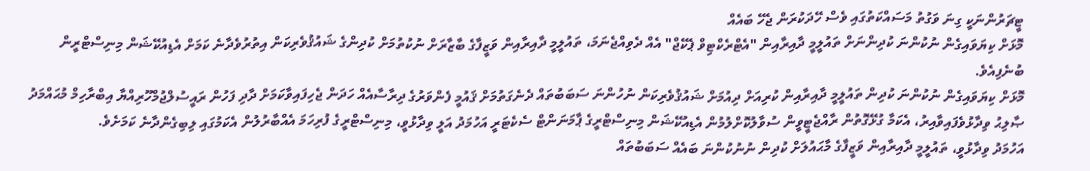ޓީޗަރުންނަކީ ގިނަ ވަގުތު މަސައްކަތުގައި ވެސް ހޭދަކުރަން ޖެހޭ ބައެއް
މޮޅަށް ކިޔަވައިގެން ނުކުންނަ ކުދިންނަށް ތައުލީމީ ދާއިރާއިން "އެޓްރެކްޓިވް ޕެކޭޖް" އެއް ދެވިއްޖެނަމަ، ތައުލީމީ ދާއިރާއިން ވަޒީފާގެ ބާޒާރަށް ނުކުތުމަށް ކުދިންގެ ޝައުޤުވެރިކަން އިތުރުވެދާނެ ކަމަށް އެޑިއުކޭޝަން މިނިސްޓްރީން ބުނެފިއެވެ.
މޮޅަށް ކިޔަވައިގެން ނުކުންނަ ކުދިން ތައުލީމީ ދާއިރާއިން ކުރިއަށް ދިއުމަށް ޝައުޤުވެރިކަން ނުހުންނަ ސަބަބުތައް ދެނެގަތުމަށް ޤައުމީ ފެންވަރުގެ ދިރާސާއެއް ހަދަން ޖެހިފައިވާކަމަށް ދާދި ފަހުން ރައީސުލްޖުމްހޫރިއްޔާ އިބްރާހިމް މުޙައްމަދު ޞާލިޙު ވިދާޅުވެފައިވާއިރު، އެކަމާ ގުޅޭގޮތުން ރާއްޖެޓީވީން ސުވާލުކޮށްލުމުން އެޑިއުކޭޝަން މިނިސްޓްރީގެ ޕާމަނަންޓް ސެކެޓަރީ އަހުމަދު އަލީ ވިދާޅުވީ، މިނިސްޓްރީގެ ފުރިހަމަ އެއްބާރުލުން އެކަމުގައި ލިބިގެންދާނެ ކަމަށެވެ.
އަހުމަދު ވިދާޅުވީ، ތައުލީމީ ދާއިރާއިން ވަޒީފާގެ މާޙައުލަށް ކުދިން ނުނުކުންނަ ބައެއް ސަބަބުތައް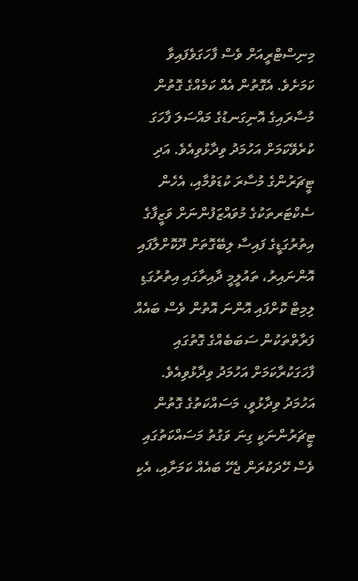މިނިސްޓްރީއަށް ވެސް ފާހަގަވެފައިވާ ކަމަށެވެ. އެގޮތުން އެއް ކަމެއްގެ ގޮތުން މުސާރައިގެ އޮނިގަނޑުގެ މައްސަލަ ފާހަގަ ކުރެވޭކަމަށް އަހުމަދު ވިދާޅުވިއެވެ. އަދި ޓީޗަރުންގެ މުސާރަ ކުޑަވުމާއި، އެހެން ސެކްޓަރތަކުގެ މުވައްޒަފުންނަށް ވަޒީފާގެ އިތުރުގަޑީގެ ފައިސާ ލިބޭގޮތަށް ދޫކޮށްލާފައި އޮންނައިރު، ތައުލީމީ ދާއިރާގައި އިތުރުގަޑި ލިމިޓް ކޮށްފައި އޮންނަ އޮތުން ވެސް ބައެއް ފަރާތްތަކުން ސަބަބެއްގެ ގޮތުގައި ފާހަގަކުރާކަމަށް އަހުމަދު ވިދާޅުވިއެވެ.
އަހުމަދު ވިދާޅުވީ، މަސައްކަތުގެ ގޮތުން ޓީޗަރުންނަކީ ގިނަ ވަގުތު މަސައްކަތުގައި ވެސް ހޭދަކުރަން ޖެހޭ ބައެއް ކަމަށާއި، އެކި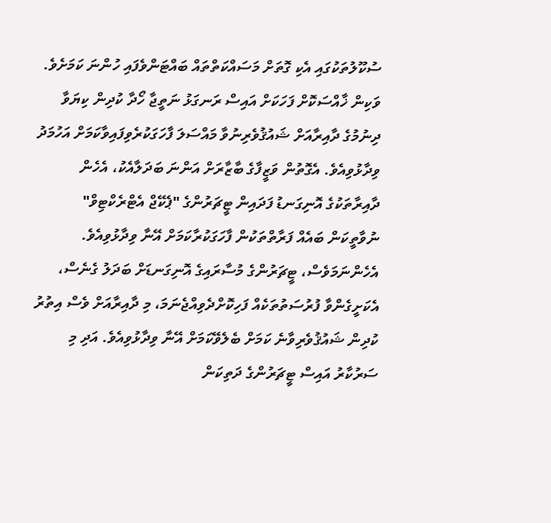ސުކޫލުތަކުގައި އެކި ގޮތަށް މަސައްކަތްތައް ބައްޓަންވެފައި ހުންނަ ކަމަށެވެ. ވަކިން ޚާއްސަކޮށް ފަހަކަށް އައިސް ރަނގަޅު ނަތީޖާ ހޯދާ ކުދިން ކިޔަވާ ދިނުމުގެ ދާއިރާއަށް ޝައުޤުވެރިނުވާ މައްސަލަ ފާހަގަކުރެވިފައިވާކަމަށް އަހުމަދު ވިދާޅުވިއެވެ. އެގޮތުން ވަޒީފާގެ ބާޒާރަށް އަންނަ ބަދަލާއެކު، އެހެން ދާއިރާތަކުގެ އޮނިގަނޑު ފަދައިން ޓީޗަރުންގެ "ޕެކޭޖް އެޓްރެކްޓިވް" ނުވާތީކަން ބައެއް ފަރާތްތަކުން ފާހަގަކުރާކަމަށް އޭނާ ވިދާޅުވިއެވެ.
އެހެންނަމަވެސް، ޓީޗަރުންގެ މުސާރައިގެ އޮނިގަނޑަށް ބަދަލު ގެނެސް، އެކަށީގެންވާ ފުރުސަތުތަކެއް ފަހިކޮށްދެވިއްޖެނަމަ، މި ދާއިރާއަށް ވެސް އިތުރު ކުދިން ޝައުޤުވެރިވާނެ ކަމަށް ބެލެވޭކަމަށް އޭނާ ވިދާޅުވިއެވެ. އަދި މި ސަރުކާރު އައިސް ޓީޗަރުންގެ ދަތިކަން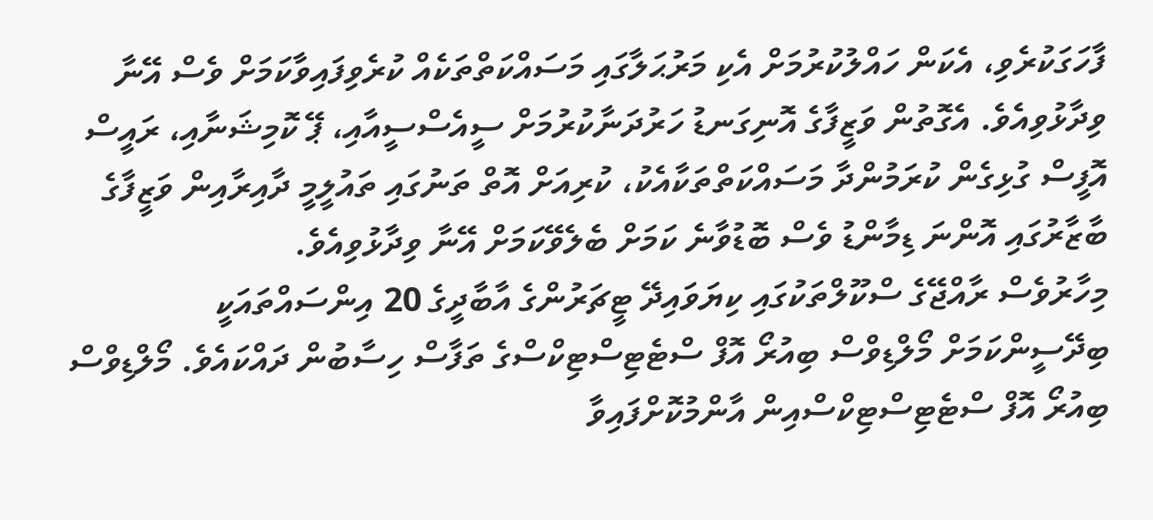ފާހަގަކުރެވި، އެކަން ހައްލުކުރުމަށް އެކި މަރުޙަލާގައި މަސައްކަތްތަކެއް ކުރެވިފައިވާކަމަށް ވެސް އޭނާ ވިދާޅުވިއެވެ. އެގޮތުން ވަޒީފާގެ އޮނިގަނޑު ހަރުދަނާކުރުމަށް ސީއެސްސީއާއި، ޕޭ ކޮމިޝަނާއި، ރައީސް އޮފީސް ގުޅިގެން ކުރަމުންދާ މަސައްކަތްތަކާއެކު، ކުރިއަށް އޮތް ތަނުގައި ތައުލީމީ ދާއިރާއިން ވަޒީފާގެ ބާޒާރުގައި އޮންނަ ޑިމާންޑު ވެސް ބޮޑުވާނެ ކަމަށް ބެލެވޭކަމަށް އޭނާ ވިދާޅުވިއެވެ.
މިހާރުވެސް ރާއްޖޭގެ ސްކޫލްތަކުގައި ކިޔަވައިދޭ ޓީޗަރުންގެ އާބާދީގެ 20 އިންސައްތައަކީ ބިދޭސީންކަމަށް މޯލްޑިވްސް ބިއުރޯ އޮފް ސްޓެޓިސްޓިކްސްގެ ތަފާސް ހިސާބުން ދައްކައެވެ. މޯލްޑިވްސް ބިއުރޯ އޮފް ސްޓެޓިސްޓިކްސްއިން އާންމުކޮށްފައިވާ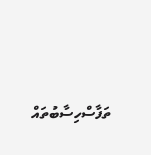ތަފާސްހިސާބުތައް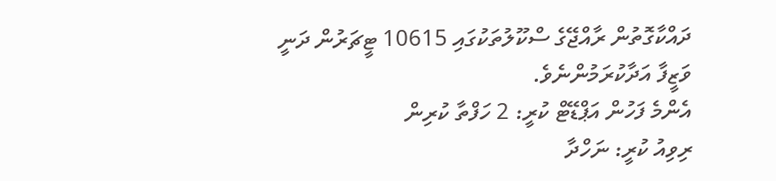ދައްކާގޮތުން ރާއްޖޭގެ ސްކޫލުތަކުގައި 10615 ޓީޗަރުން ދަނީ ވަޒީފާ އަދާކުރަމުންނެވެ.
އެންމެ ފަހުން އަޕްޑޭޓް ކުރީ: 2 ހަފްތާ ކުރިން
ރިވިއު ކުރީ: ނަހްދާ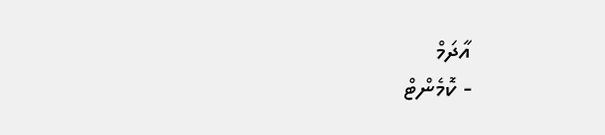އާދަމް
- ކޮމެންޓް